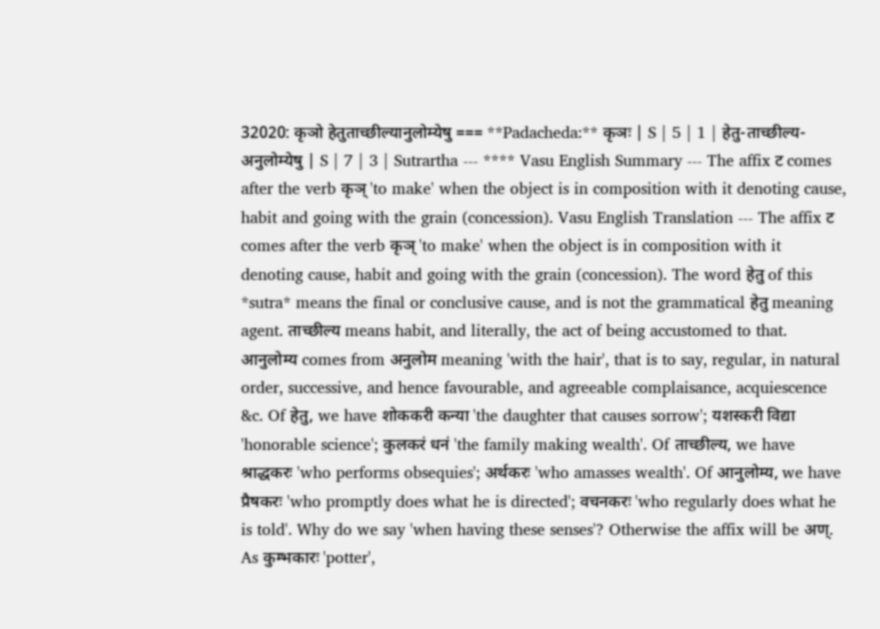32020: कृञो हेतुताच्छील्यानुलोम्येषु === **Padacheda:** कृञः | S | 5 | 1 | हेतु-ताच्छील्य-अनुलोम्येषु | S | 7 | 3 | Sutrartha --- **** Vasu English Summary --- The affix ट comes after the verb कृञ् 'to make' when the object is in composition with it denoting cause, habit and going with the grain (concession). Vasu English Translation --- The affix ट comes after the verb कृञ् 'to make' when the object is in composition with it denoting cause, habit and going with the grain (concession). The word हेतु of this *sutra* means the final or conclusive cause, and is not the grammatical हेतु meaning agent. ताच्छील्य means habit, and literally, the act of being accustomed to that. आनुलोम्य comes from अनुलोम meaning 'with the hair', that is to say, regular, in natural order, successive, and hence favourable, and agreeable complaisance, acquiescence &c. Of हेतु, we have शोककरी कन्या 'the daughter that causes sorrow'; यशस्करी विद्या 'honorable science'; कुलकरं धनं 'the family making wealth'. Of ताच्छील्य, we have श्राद्धकरः 'who performs obsequies'; अर्थकरः 'who amasses wealth'. Of आनुलोम्य, we have प्रैषकरः 'who promptly does what he is directed'; वचनकरः 'who regularly does what he is told'. Why do we say 'when having these senses'? Otherwise the affix will be अण्. As कुम्भकारः 'potter',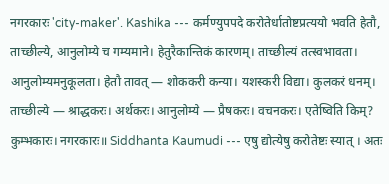नगरकारः 'city-maker'. Kashika --- कर्मण्युपपदे करोतेर्धातोष्टप्रत्ययो भवति हेतौ, ताच्छील्ये, आनुलोम्ये च गम्यमाने। हेतुरैकान्तिकं कारणम्। ताच्छील्यं तत्स्वभावता। आनुलोम्यमनुकूलता। हेतौ तावत् — शोककरी कन्या। यशस्करी विद्या। कुलकरं धनम्। ताच्छील्ये — श्राद्धकरः। अर्थकरः। आनुलोम्ये — प्रैषकरः। वचनकरः। एतेष्विति किम्? कुम्भकारः। नगरकारः॥ Siddhanta Kaumudi --- एषु द्योत्येषु करोतेष्टः स्यात् । अतः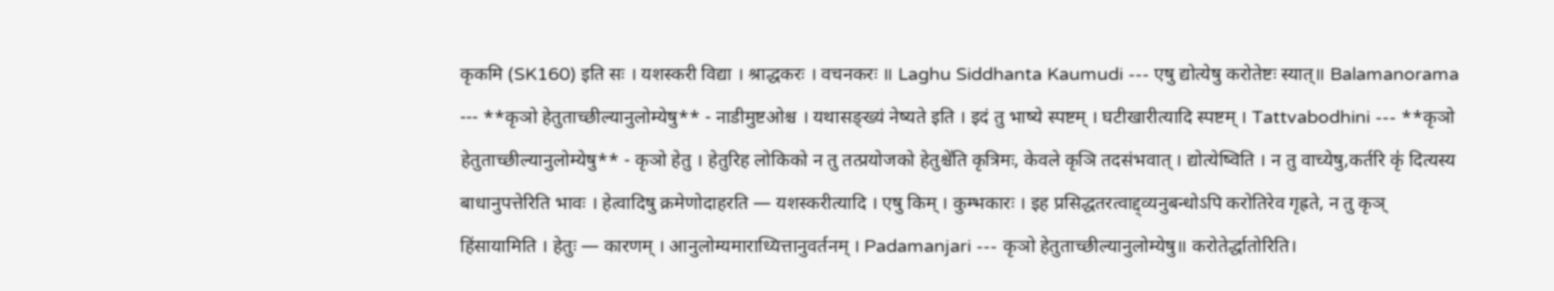कृकमि (SK160) इति सः । यशस्करी विद्या । श्राद्धकरः । वचनकरः ॥ Laghu Siddhanta Kaumudi --- एषु द्योत्येषु करोतेष्टः स्यात्॥ Balamanorama --- **कृञो हेतुताच्छील्यानुलोम्येषु** - नाडीमुष्टओश्च । यथासङ्ख्यं नेष्यते इति । इदं तु भाष्ये स्पष्टम् । घटीखारीत्यादि स्पष्टम् । Tattvabodhini --- **कृञो हेतुताच्छील्यानुलोम्येषु** - कृञो हेतु । हेतुरिह लोकिको न तु तत्प्रयोजको हेतुश्चे॑ति कृत्रिमः, केवले कृञि तदसंभवात् । द्योत्येष्विति । न तु वाच्येषु,कर्तरि कृ॑ दित्यस्य बाधानुपत्तेरिति भावः । हेत्वादिषु क्रमेणोदाहरति — यशस्करीत्यादि । एषु किम् । कुम्भकारः । इह प्रसिद्धतरत्वाद्द्व्यनुबन्धोऽपि करोतिरेव गृह्रते, न तु कृञ् हिंसायामिति । हेतुः — कारणम् । आनुलोम्यमाराध्यित्तानुवर्तनम् । Padamanjari --- कृञो हेतुताच्छील्यानुलोम्येषु॥ करोतेर्द्धातोरिति।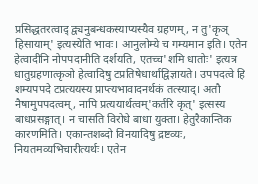प्रसिद्धतरत्वाद् द्व्यनुबन्धकस्याप्यस्यैव ग्रहणम्, न तु'कृञ् हिसायाम्' इत्यस्येति भावः। आनुलोम्ये च गम्यमान इति। एतेन हेत्वादीनि नोपपदानीति दर्शयति, एतच्च'शमि धातोः' इत्यत्र धातुग्रहणात्कृञो हेत्वादिषु टप्रतिषेधार्थाद्विज्ञायते। उपपदत्वे हि शम्यपपदे टप्रत्ययस्य प्राप्त्यभावादनर्थकं तत्स्याद्। अतौ नैषामुपपदत्वम्, नापि प्रत्ययार्थत्वम्'कर्तरि कृत्' इत्सस्य बाधप्रसङ्गात्। न चासति विरोधे बाधा युक्ता। हेतुरैकान्तिक कारणमिति। एकान्तशब्दो विनयादिषु द्रष्टव्यः, नियतमव्यभिचारीत्यर्थः। एतेन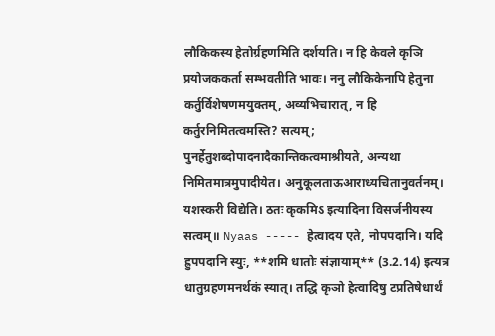लौकिकस्य हेतोर्ग्रहणमिति दर्शयति। न हि केवले कृञि प्रयोजककर्ता सम्भवतीति भावः। ननु लौकिकेनापि हेतुना कर्तुर्विशेषणमयुक्तम्, अव्यभिचारात्, न हि कर्तुरनिमितत्वमस्ति? सत्यम्; पुनर्हेतुशब्दोपादनादैकान्तिकत्वमाश्रीयते, अन्यथा निमितमात्रमुपादीयेत। अनुकूलताऊआराध्यचितानुवर्तनम्। यशस्करी विद्येति। ठतः कृकमिऽ इत्यादिना विसर्जनीयस्य सत्वम्॥ Nyaas ----- हेत्वादय एते, नोपपदानि। यदि ह्रुपपदानि स्युः, **शमि धातोः संज्ञायाम्** (3.2.14) इत्यत्र धातुग्रहणमनर्थकं स्यात्। तद्धि कृञो हेत्वादिषु टप्रतिषेधार्थं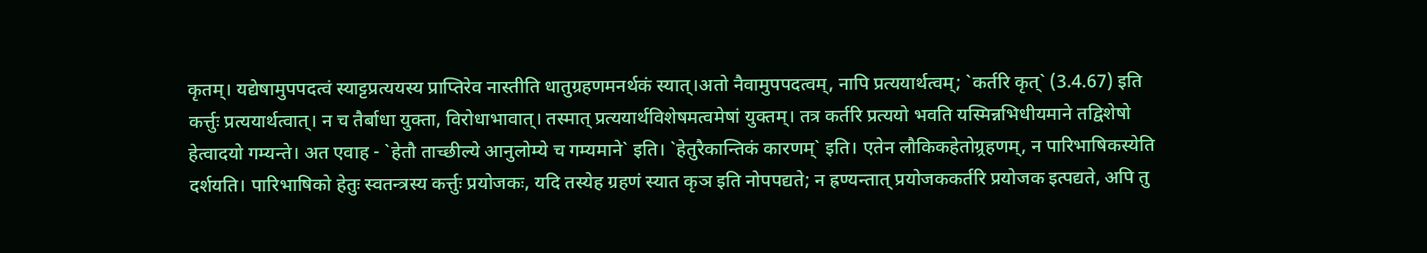कृतम्। यद्येषामुपपदत्वं स्याट्टप्रत्ययस्य प्राप्तिरेव नास्तीति धातुग्रहणमनर्थकं स्यात्।अतो नैवामुपपदत्वम्, नापि प्रत्ययार्थत्वम्; `कर्तरि कृत्` (3.4.67) इति कर्त्तुः प्रत्ययार्थत्वात्। न च तैर्बाधा युक्ता, विरोधाभावात्। तस्मात् प्रत्ययार्थविशेषमत्वमेषां युक्तम्। तत्र कर्तरि प्रत्ययो भवति यस्मिन्नभिधीयमाने तद्विशेषो हेत्वादयो गम्यन्ते। अत एवाह - `हेतौ ताच्छील्ये आनुलोम्ये च गम्यमाने` इति। `हेतुरैकान्तिकं कारणम्` इति। एतेन लौकिकहेतोग्र्रहणम्, न पारिभाषिकस्येति दर्शयति। पारिभाषिको हेतुः स्वतन्त्रस्य कर्त्तुः प्रयोजकः, यदि तस्येह ग्रहणं स्यात कृञ इति नोपपद्यते; न ह्रण्यन्तात् प्रयोजककर्तरि प्रयोजक इत्पद्यते, अपि तु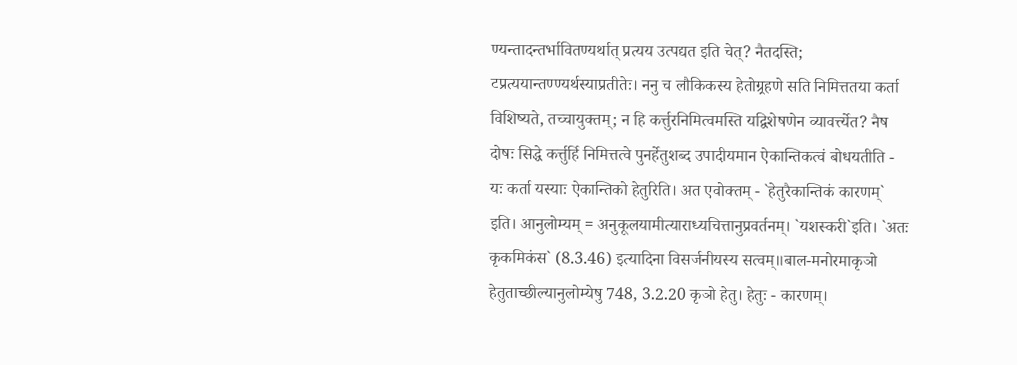ण्यन्तादन्तर्भावितण्यर्थात् प्रत्यय उत्पद्यत इति चेत्? नैतदस्ति; टप्रत्ययान्तण्ण्यर्थस्याप्रतीतेः। ननु च लौकिकस्य हेतोग्र्रहणे सति निमित्ततया कर्ता विशिष्यते, तच्चायुक्तम्; न हि कर्त्तुरनिमित्वमस्ति यद्विशेषणेन व्यावर्त्त्येत? नैष दोषः सिद्धे कर्त्तुर्हि निमित्तत्वे पुनर्हेतुशब्द उपादीयमान ऐकान्तिकत्वं बोधयतीति - यः कर्ता यस्याः ऐकान्तिको हेतुरिति। अत एवोक्तम् - `हेतुरैकान्तिकं कारणम्` इति। आनुलोम्यम् = अनुकूलयामीत्याराध्यचित्तानुप्रवर्तनम्। `यशस्करी`इति। `अतः कृकमिकंस` (8.3.46) इत्यादिना विसर्जनीयस्य सत्वम्॥बाल-मनोरमाकृञो हेतुताच्छील्यानुलोम्येषु 748, 3.2.20 कृञो हेतु। हेतुः - कारणम्।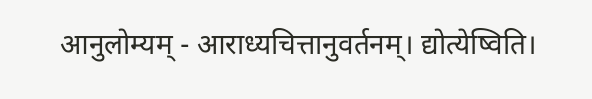आनुलोम्यम् - आराध्यचित्तानुवर्तनम्। द्योत्येष्विति।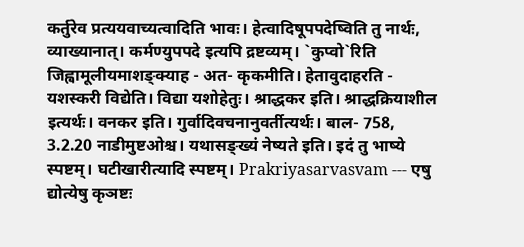कर्तुरेव प्रत्ययवाच्यत्वादिति भावः। हेत्वादिषूपपदेष्विति तु नार्थः, व्याख्यानात्। कर्मण्युपपदे इत्यपि द्रष्टव्यम्। `कुप्वो`रिति जिह्वामूलीयमाशङ्क्याह - अत- कृकमीति। हेतावुदाहरति - यशस्करी विद्येति। विद्या यशोहेतुः। श्राद्धकर इति। श्राद्धक्रियाशील इत्यर्थः। वनकर इति। गुर्वादिवचनानुवर्तीत्यर्थः। बाल- 758, 3.2.20 नाडीमुष्टओश्च। यथासङ्ख्यं नेष्यते इति। इदं तु भाष्ये स्पष्टम्। घटीखारीत्यादि स्पष्टम्। Prakriyasarvasvam --- एषु द्योत्येषु कृञष्टः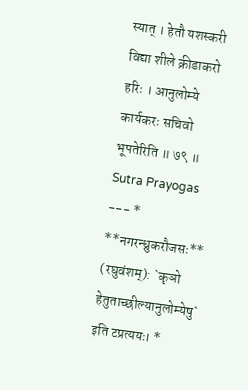स्यात् । हेतौ यशस्करी विद्या शीले क्रीडाकरो हरिः । आनुलोम्ये कार्यकरः सचिवो भूपतेरिति ॥ ७९ ॥ Sutra Prayogas --- * **नगरन्ध्रुकरौजसः** (रघुवंशम्): `कृञो हेतुताच्छील्यानुलोम्येषु` इति टप्रत्ययः। *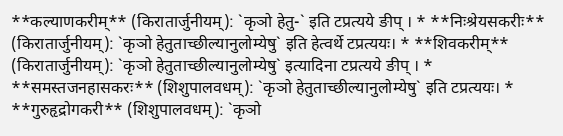**कल्याणकरीम्** (किरातार्जुनीयम्): `कृञो हेतु-` इति टप्रत्यये ङीप् । * **निःश्रेयसकरीः** (किरातार्जुनीयम्): `कृञो हेतुताच्छील्यानुलोम्येषु` इति हेत्वर्थे टप्रत्ययः। * **शिवकरीम्** (किरातार्जुनीयम्): `कृञो हेतुताच्छील्यानुलोम्येषु` इत्यादिना टप्रत्यये ङीप् । * **समस्तजनहासकरः** (शिशुपालवधम्): `कृञो हेतुताच्छील्यानुलोम्येषु` इति टप्रत्ययः। * **गुरुहृद्रोगकरी** (शिशुपालवधम्): `कृञो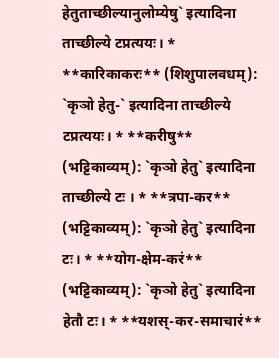हेतुताच्छील्यानुलोम्येषु` इत्यादिना ताच्छील्ये टप्रत्ययः। * **कारिकाकरः** (शिशुपालवधम्): `कृञो हेतु-` इत्यादिना ताच्छील्ये टप्रत्ययः। * **करीषु** (भट्टिकाव्यम्): `कृञो हेतु` इत्यादिना ताच्छील्ये टः । * **त्रपा-कर** (भट्टिकाव्यम्): `कृञो हेतु` इत्यादिना टः। * **योग-क्षेम-करं** (भट्टिकाव्यम्): `कृञो हेतु` इत्यादिना हेतौ टः। * **यशस्-कर-समाचारं**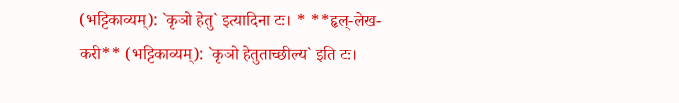(भट्टिकाव्यम्): `कृञो हेतु` इत्यादिना टः। * **हृल्-लेख-करी** (भट्टिकाव्यम्): `कृञो हेतुताच्छील्य` इति टः।